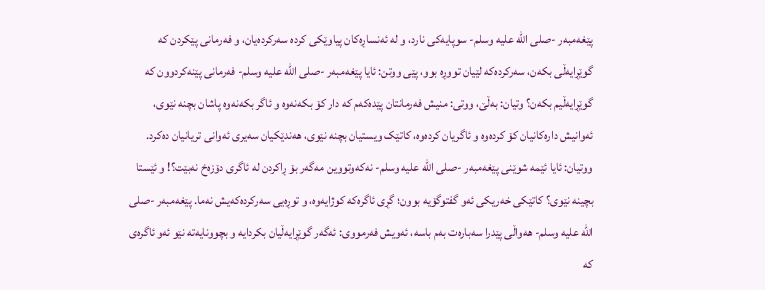پێغەمبەر -صلى الله عليه وسلم- سوپایەکی نارد، و لە ئەنساڕەكان پیاوێكی کردە سەرکردەیان، و فەرمانی پێکردن کە گوێڕایەڵی بکەن، سەرکردەکە لێیان تووڕە بوو، پێی ووتن: ئایا پێغەمبەر -صلى الله عليه وسلم- فەرمانی پێنەکردوون کە گوێڕایەڵیم بکەن؟ وتیان: بەڵێ، ووتی: منیش فەرمانتان پێدەكەم کە دار کۆ بکەنەوە و ئاگر بکەنەوە پاشان بچنە نێوی، ئەوانیش دارەکانیان کۆ کردەوە و ئاگریان کردەوە، کاتێک ویستیان بچنە نێوی، هەندێکیان سەیری ئەوانی تریانیان دەکرد. ووتیان: ئایا ئێمە شوێنی پێغەمبەر -صلى الله عليه وسلم- نەکەوتووین مەگەر بۆ ڕاکردن لە ئاگری دۆزەخ نەبێت؟! و ئێستا بچینە نێوی؟ كاتێكی خەریكی ئەو گفتوگۆیە بوون؛ گڕی ئاگرەکە کوژایەوە، و توڕەیی سەرکردەکەیش نەما. پێغەمبەر -صلى الله عليه وسلم- هەواڵی پێدرا سەبارەت بەم باسە، ئەویش فەرمووی: ئەگەر گوێڕایەڵیان بکردایە و بچوونایەتە نێو ئەو ئاگرەی کە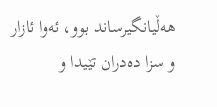هەڵیانگیرساند بوو، ئەوا ئازار و سزا دەدران تێیدا و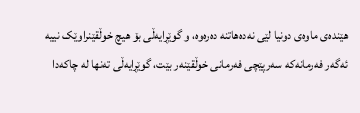هێندەی ماوەی دونیا لێی نەدەهاتنە دەرەوە، و گوێڕایەڵی بۆ هیچ خوڵقێنراوێک نییە ئەگەر فەرمانەكە سەرپێچی فەرمانی خوڵقێنەر بێت، گوێڕایەڵی تەنها لە چاکەدا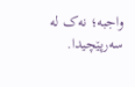واجبە؛ نەک لە سەرپێچیدا.